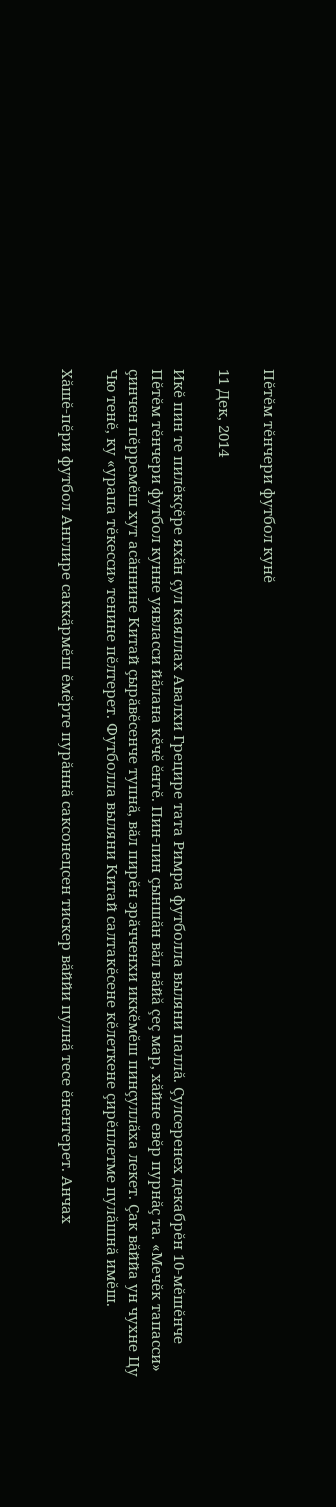Пĕтĕм тĕнчери футбол кунĕ

11 Дек, 2014

Икĕ пин те пилĕкçĕре яхăн çул каяллах Авалхи Грецире тата Римра футболла выляни паллă. Çулсеренех декабрĕн 10-мĕшĕнче Пĕтĕм тĕнчери футбол кунне уявласси йăлана кĕчĕ ĕнтĕ. Пин-пин çыншăн вăл вăйă çеç мар, хăйне евĕр пурнăç та. «Мечĕк тапасси» çинчен пĕрремĕш хут асăннине Китай çырăвĕсенче тупнă, вăл пирĕн эрăчченхи иккĕмĕш пинçуллăха лекет. Çак вăййа ун чухне Цу Чю тенĕ, ку «урапа тĕкесси» тенине пĕлтерет. Футболла выляни Китай салтакĕсене кĕлеткене çирĕплетме пулăшнă имĕш.

Хăшĕ-пĕри футбол Англире саккăрмĕш ĕмĕрте пурăннă саксонецсен тискер вăййи пулнă тесе ĕнентерет. Анчах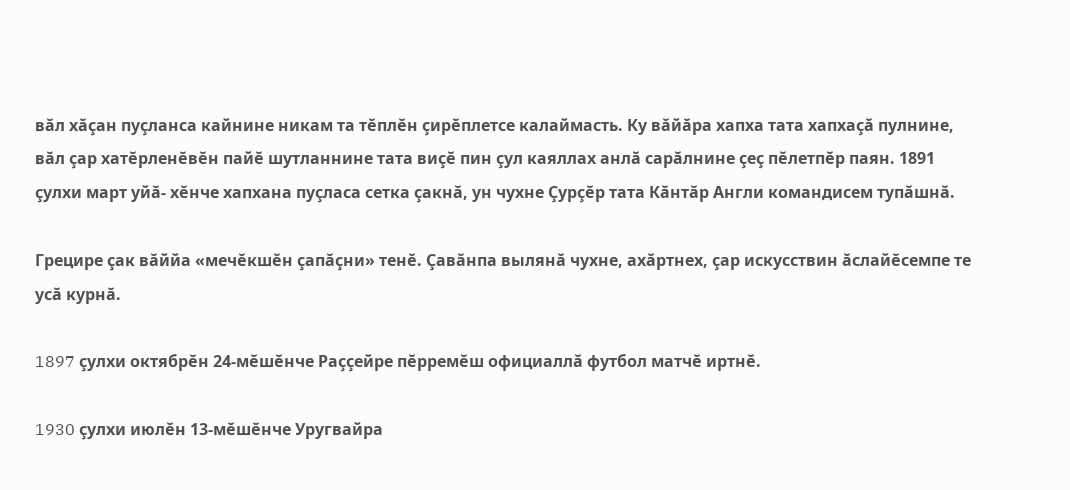вăл хăçан пуçланса кайнине никам та тĕплĕн çирĕплетсе калаймасть. Ку вăйăра хапха тата хапхаçă пулнине, вăл çар хатĕрленĕвĕн пайĕ шутланнине тата виçĕ пин çул каяллах анлă сарăлнине çеç пĕлетпĕр паян. 1891 çулхи март уйă- хĕнче хапхана пуçласа сетка çакнă, ун чухне Çурçĕр тата Кăнтăр Англи командисем тупăшнă.

Грецире çак вăййа «мечĕкшĕн çапăçни» тенĕ. Çавăнпа вылянă чухне, ахăртнех, çар искусствин ăслайĕсемпе те усă курнă.

1897 çулхи октябрĕн 24-мĕшĕнче Раççейре пĕрремĕш официаллă футбол матчĕ иртнĕ.

1930 çулхи июлĕн 13-мĕшĕнче Уругвайра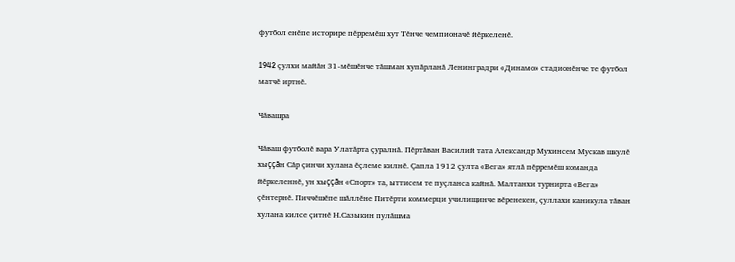футбол енĕпе историре пĕрремĕш хут Тĕнче чемпионачĕ йĕркеленĕ.

1942 çулхи майăн 31-мĕшĕнче тăшман хупăрланă Ленинградри «Динамо» стадионĕнче те футбол матчĕ иртнĕ.

Чăвашра

Чăваш футболĕ вара Улатăрта çуралнă. Пĕртăван Василий тата Александр Мухинсем Мускав шкулĕ хыççăн Сăр çинчи хулана ĕçлеме килнĕ. Çапла 1912 çулта «Вега» ятлă пĕрремĕш команда йĕркеленнĕ, ун хыççăн «Спорт» та, ыттисем те пуçланса кайнă. Малтанхи турнирта «Вега» çĕнтернĕ. Пиччĕшĕпе шăллĕне Питĕрти коммерци училищинче вĕренекен, çуллахи каникула тăван хулана килсе çитнĕ Н.Сазыкин пулăшма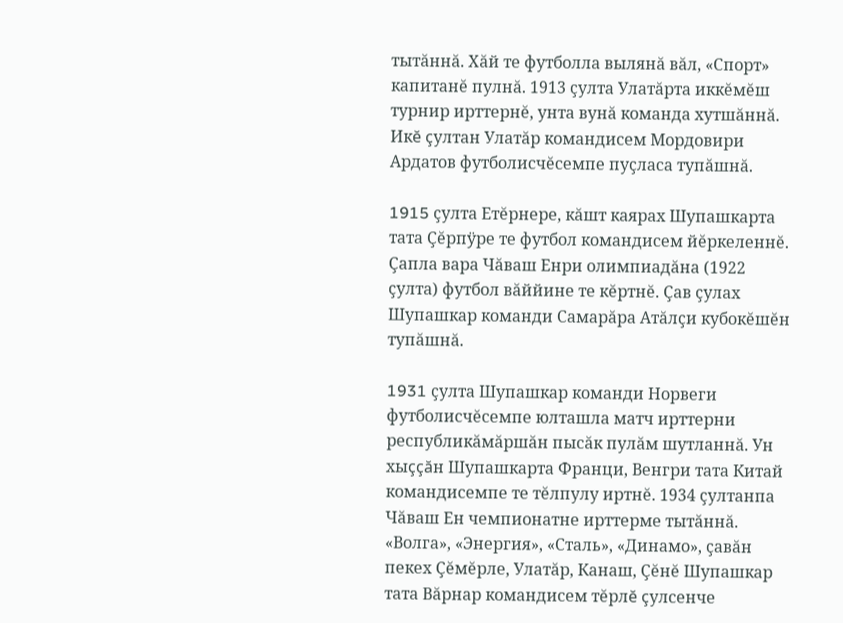тытăннă. Хăй те футболла вылянă вăл, «Спорт» капитанĕ пулнă. 1913 çулта Улатăрта иккĕмĕш турнир ирттернĕ, унта вунă команда хутшăннă. Икĕ çултан Улатăр командисем Мордовири Ардатов футболисчĕсемпе пуçласа тупăшнă.

1915 çулта Етĕрнере, кăшт каярах Шупашкарта тата Çĕрпÿре те футбол командисем йĕркеленнĕ. Çапла вара Чăваш Енри олимпиадăна (1922 çулта) футбол вăййине те кĕртнĕ. Çав çулах Шупашкар команди Самарăра Атăлçи кубокĕшĕн тупăшнă.

1931 çулта Шупашкар команди Норвеги футболисчĕсемпе юлташла матч ирттерни республикăмăршăн пысăк пулăм шутланнă. Ун хыççăн Шупашкарта Франци, Венгри тата Китай командисемпе те тĕлпулу иртнĕ. 1934 çултанпа Чăваш Ен чемпионатне ирттерме тытăннă. «Волга», «Энергия», «Сталь», «Динамо», çавăн пекех Çĕмĕрле, Улатăр, Канаш, Çĕнĕ Шупашкар тата Вăрнар командисем тĕрлĕ çулсенче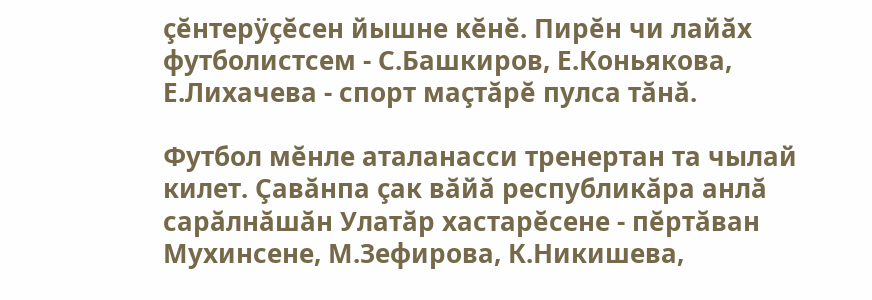çĕнтерÿçĕсен йышне кĕнĕ. Пирĕн чи лайăх футболистсем - С.Башкиров, Е.Коньякова, Е.Лихачева - спорт маçтăрĕ пулса тăнă.

Футбол мĕнле аталанасси тренертан та чылай килет. Çавăнпа çак вăйă республикăра анлă сарăлнăшăн Улатăр хастарĕсене - пĕртăван Мухинсене, М.Зефирова, К.Никишева,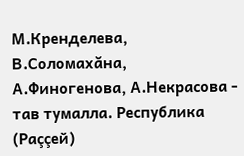М.Кренделева, В.Соломахăна, А.Финогенова, А.Некрасова - тав тумалла. Республика (Раççей)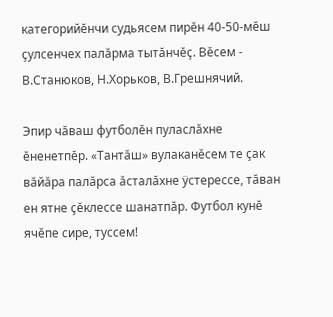категорийĕнчи судьясем пирĕн 40-50-мĕш çулсенчех палăрма тытăнчĕç. Вĕсем - В.Станюков, Н.Хорьков, В.Грешнячий.

Эпир чăваш футболĕн пуласлăхне ĕненетпĕр. «Тантăш» вулаканĕсем те çак вăйăра палăрса ăсталăхне ÿстерессе, тăван ен ятне çĕклессе шанатпăр. Футбол кунĕ ячĕпе сире, туссем!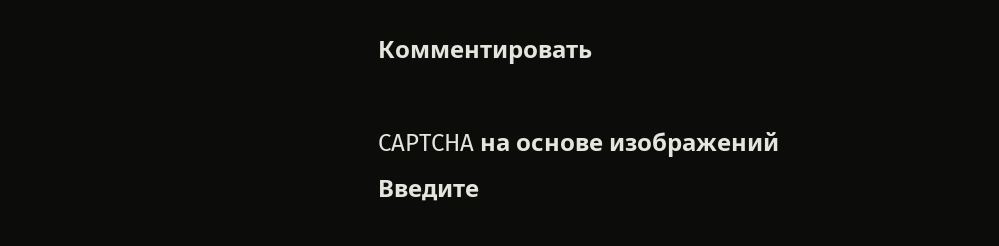Комментировать

CAPTCHA на основе изображений
Введите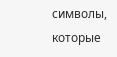символы, которые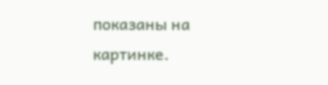показаны на картинке.